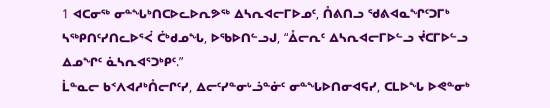1 ᐊᑕᓂᖅ ᓂᓐᖓᒃᑎᑕᐅᓚᐅᕆᕗᖅ ᐃᓴᕆᐊᓕᒥᐅᓄᑦ, ᑍᕕᑎᓗ ᖁᕕᐊᓇᖏᑦᑐᒥᒃ ᓴᖅᑭᑎᑦᓯᑎᓚᐅᕐᐹ ᑖᒃᑯᓄᖓ, ᐅᖃᐅᑎᓪᓗᒍ, “ᐂᓕᕆᑦ ᐃᓴᕆᐊᓕᒥᐅᓪᓗ ᔫᑕᒥᐅᓪᓗ ᐃᓄᖏᑦ ᓈᓴᕆᐊᕐᑐᒃᑭᑦ.”
ᒫᓐᓇᓕ ᑲᑉᐱᐊᓱᒃᑍᓕᒋᑦᓯ, ᐃᓕᑦᓯᓐᓂᒡᓘᓐᓃᑦ ᓂᓐᖓᐅᑎᓂᐊᕋᓯ, ᑕᒪᐅᖓ ᐅᕙᓐᓂᒃ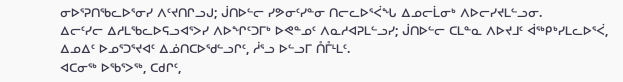ᓂᐅᕐᕈᑎᖃᓚᐅᕐᓂᓯ ᐱᑦᔪᑎᒋᓗᒍ; ᒎᑎᐅᓪᓕ ᓯᕗᓂᑦᓯᓐᓂ ᑎᓕᓚᐅᕐᐹᖓ ᐃᓄᓕᒫᓂᒃ ᐱᐅᓕᓯᔪᒪᓪᓗᓂ.
ᐃᓕᑦᓯᓕ ᐃᓱᒪᖃᓚᐅᕋᓗᐊᕐᐳᓯ ᐱᐅᖏᑦᑐᒥᒃ ᐅᕙᓐᓄᑦ ᐱᓇᓱᐊᕈᒪᓪᓗᓯ; ᒎᑎᐅᓪᓕ ᑕᒪᓐᓇ ᐱᐅᔪᒧᑦ ᐋᖅᑭᒃᓯᒪᓚᐅᕐᐹ, ᐃᓄᐃᑦ ᐅᓄᕐᑐᕐᔪᐊᑦ ᐃᓅᑎᑕᐅᖁᓪᓗᒋᑦ, ᓲᕐᓗ ᐅᓪᓗᒥ ᑍᒤᒻᒪᑦ.
ᐊᑕᓂᖅ ᐅᖃᕐᐳᖅ, ᑕᑯᒋᑦ,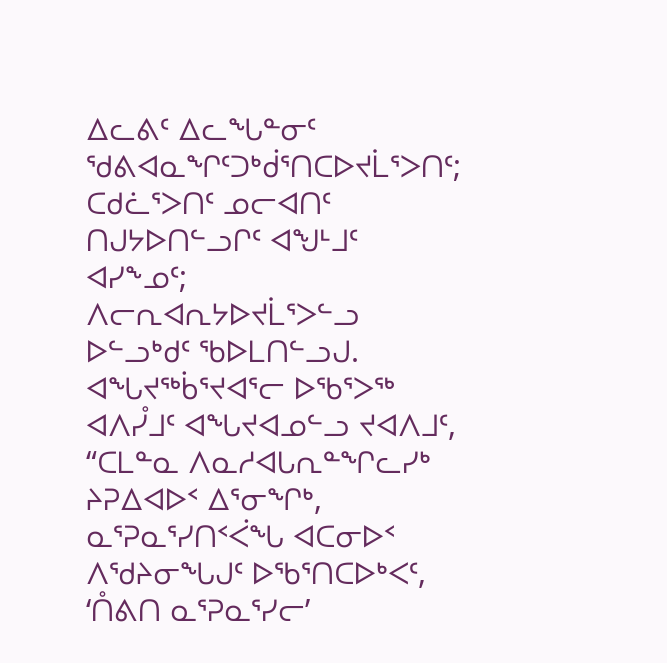ᐃᓚᕕᑦ ᐃᓚᖓᓐᓂᑦ ᖁᕕᐊᓇᖏᑦᑐᒃᑰᕐᑎᑕᐅᔪᒫᕐᐳᑎᑦ; ᑕᑯᓛᕐᐳᑎᑦ ᓄᓕᐊᑎᑦ ᑎᒍᔭᐅᑎᓪᓗᒋᑦ ᐊᖑᒻᒧᑦ ᐊᓯᖕᓄᑦ; ᐱᓕᕆᐊᕆᔭᐅᔪᒫᕐᐳᓪᓗ ᐅᓪᓗᒃᑯᑦ ᖃᐅᒪᑎᓪᓗᒍ.
ᐊᖓᔪᖅᑳᕐᔪᐊᕐᓕ ᐅᖃᕐᐳᖅ ᐊᐱᓮᒧᑦ ᐊᖓᔪᐊᓄᓪᓗ ᔪᐊᐱᒧᑦ, “ᑕᒪᓐᓇ ᐱᓇᓱᐊᒐᕆᓐᖏᓚᓯᒃ ᔨᕈᐃᐊᐅᑉ ᐃᕐᓂᖏᒃ, ᓇᕐᕈᓇᕐᓯᑎᑉᐹᖓ ᐊᑕᓂᐅᑉ ᐱᖁᔨᓂᖓᒍᑦ ᐅᖃᕐᑎᑕᐅᒃᐸᑦ, ‘ᑍᕕᑎ ᓇᕐᕈᓇᕐᓯᓕ’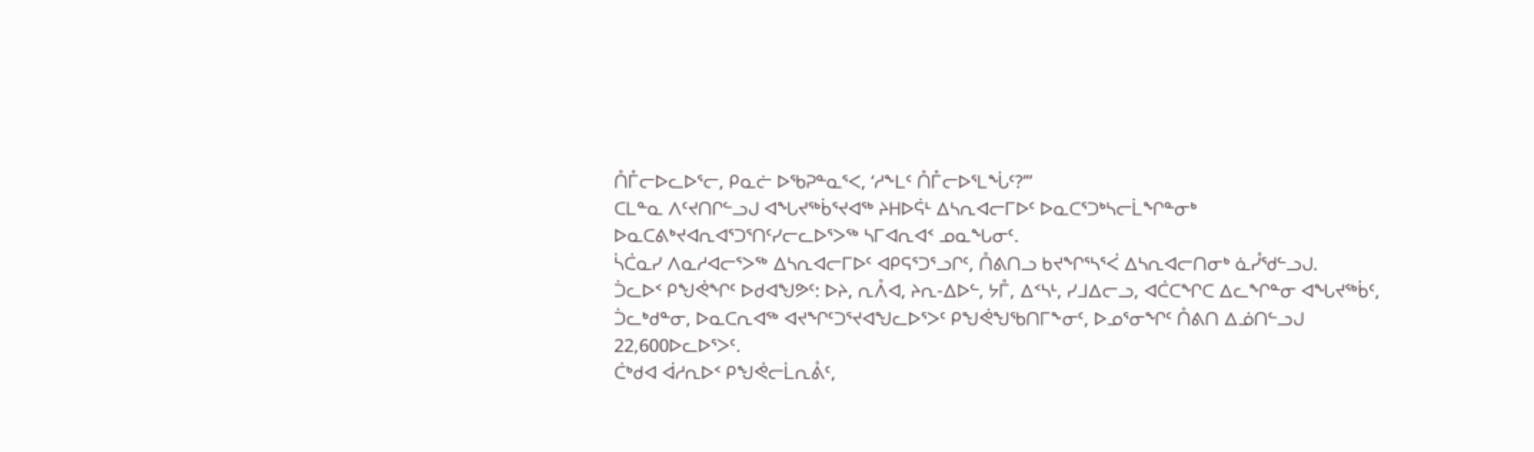ᑍᒤᓕᐅᓚᐅᕐᓕ, ᑭᓇᓖ ᐅᖃᕈᓐᓇᕐᐸ, ‘ᓱᖕᒪᑦ ᑍᒤᓕᐅᕐᒪᖔᑦ?’”
ᑕᒪᓐᓇ ᐱᑦᔪᑎᒋᓪᓗᒍ ᐊᖓᔪᖅᑳᕐᔪᐊᖅ ᔨᕼᐅᕌᒻ ᐃᓴᕆᐊᓕᒥᐅᑦ ᐅᓇᑕᕐᑐᒃᓴᓕᒫᖏᓐᓂᒃ ᐅᓇᑕᕕᒃᔪᐊᕆᐊᕐᑐᕐᑎᑦᓯᓕᓚᐅᕐᐳᖅ ᓴᒥᐊᕆᐊᑉ ᓄᓇᖓᓂᑦ.
ᓵᑖᓇᓯ ᐱᓇᓱᐊᓕᕐᐳᖅ ᐃᓴᕆᐊᓕᒥᐅᑦ ᐊᑭᕋᕐᑐᕐᓗᒋᑦ, ᑍᕕᑎᓗ ᑲᔪᖏᕐᓴᕐᐹ ᐃᓴᕆᐊᓕᑎᓂᒃ ᓈᓮᖁᓪᓗᒍ.
ᑑᓚᐅᑉ ᑭᖑᕚᖏᑦ ᐅᑯᐊᖑᕗᑦ: ᐅᔨ, ᕆᐰᐊ, ᔨᕆ-ᐃᐅᓪ, ᔭᒤ, ᐃᑉᓴᒻ, ᓯᒧᐃᓕᓗ, ᐊᑖᑕᖏᑕ ᐃᓚᖏᓐᓂ ᐊᖓᔪᖅᑳᑦ, ᑑᓚᒃᑯᓐᓂ, ᐅᓇᑕᕆᐊᖅ ᐊᔪᖏᑦᑐᕐᔪᐊᖑᓚᐅᕐᐳᑦ ᑭᖑᕚᖑᖃᑎᒥᖕᓂᑦ, ᐅᓄᕐᓂᖏᑦ ᑍᕕᑎ ᐃᓅᑎᓪᓗᒍ 22,600ᐅᓚᐅᕐᐳᑦ.
ᑖᒃᑯᐊ ᐋᓱᕆᐅᑉ ᑭᖑᕚᓕᒫᕆᕔᑦ,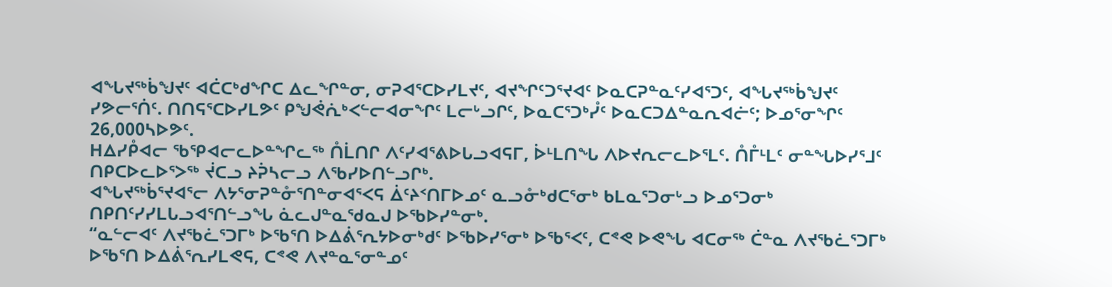ᐊᖓᔪᖅᑳᖑᔪᑦ ᐊᑖᑕᒃᑯᖏᑕ ᐃᓚᖏᓐᓂ, ᓂᕈᐊᕐᑕᐅᓯᒪᔪᑦ, ᐊᔪᖏᑦᑐᕐᔪᐊᑦ ᐅᓇᑕᕈᓐᓇᑦᓯᐊᕐᑐᑦ, ᐊᖓᔪᖅᑳᖑᔪᑦ ᓯᕗᓕᕐᑏᑦ. ᑎᑎᕋᕐᑕᐅᓯᒪᕗᑦ ᑭᖑᕚᕇᒃᐸᓪᓕᐊᓂᖏᑦ ᒪᓕᒡᓗᒋᑦ, ᐅᓇᑕᕐᑐᒃᓮᑦ ᐅᓇᑕᑐᐃᓐᓇᕆᐊᓖᑦ; ᐅᓄᕐᓂᖏᑦ 26,000ᓴᐅᕗᑦ.
ᕼᐃᓯᑬᐊᓕ ᖃᕿᐊᓕᓚᐅᓐᖏᓚᖅ ᑍᒫᑎᒋ ᐱᑦᓯᐊᕐᕕᐅᒐᓗᐊᕋᒥ, ᐆᒻᒪᑎᖓ ᐱᐅᔪᕆᓕᓚᐅᕐᒪᑦ. ᑍᒤᒻᒪᑦ ᓂᓐᖓᐅᓯᕐᒧᑦ ᑎᑭᑕᐅᓚᐅᕐᐳᖅ ᔫᑕᓗ ᔨᕉᓴᓕᓗ ᐱᖃᓯᐅᑎᓪᓗᒋᒃ.
ᐊᖓᔪᖅᑳᕐᔪᐊᕐᓕ ᐱᔭᕐᓂᕈᓐᓁᕐᑎᓐᓂᐊᕐᐸᕋ ᐄᑦᔨᑉᑎᒥᐅᓄᑦ ᓇᓗᓁᒃᑯᑕᕐᓂᒃ ᑲᒪᓇᕐᑐᓂᒡᓗ ᐅᓄᕐᑐᓂᒃ ᑎᑭᑎᑦᓯᓯᒪᒐᓗᐊᕐᑎᓪᓗᖓ ᓈᓚᒍᓐᓇᖁᓇᒍ ᐅᖃᐅᓯᓐᓂᒃ.
“ᓇᓪᓕᐊᑦ ᐱᔪᖃᓛᕐᑐᒥᒃ ᐅᖃᕐᑎ ᐅᐃᕖᕐᕆᔭᐅᓂᒃᑯᑦ ᐅᖃᐅᓯᕐᓂᒃ ᐅᖃᕐᐸᑦ, ᑕᕝᕙ ᐅᕙᖓ ᐊᑕᓂᖅ ᑖᓐᓇ ᐱᔪᖃᓛᕐᑐᒥᒃ ᐅᖃᕐᑎ ᐅᐃᕖᕐᕆᓯᒪᕙᕋ, ᑕᕝᕙ ᐱᔪᓐᓇᕐᓂᓐᓄᑦ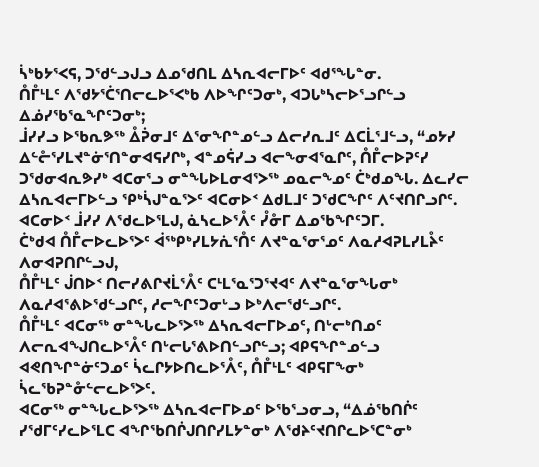ᓵᒃᑲᔭᕐᐸᕋ, ᑐᖁᓪᓗᒍᓗ ᐃᓄᖁᑎᒪ ᐃᓴᕆᐊᓕᒥᐅᑦ ᐊᑯᕐᖓᓐᓂ.
ᑍᒤᒻᒪᑦ ᐱᖁᔭᕐᑖᕐᑎᓕᓚᐅᕐᐸᒃᑲ ᐱᐅᖏᑦᑐᓂᒃ, ᐊᑐᒐᒃᓴᓕᐅᕐᓗᒋᓪᓗ ᐃᓅᓯᖃᕐᓇᖏᑦᑐᓂᒃ;
ᒨᓯᓯᓗ ᐅᖃᕆᕗᖅ ᐂᕉᓂᒧᑦ ᐃᕐᓂᖏᓐᓄᓪᓗ ᐃᓕᓯᕆᒧᑦ ᐃᑕᒫᕐᒧᓪᓗ, “ᓄᔭᓯ ᐃᓪᓔᕐᓯᒪᔪᓐᓃᕐᑎᓐᓂᐊᕋᓯᒋᒃ, ᐊᓐᓄᕌᓯᓗ ᐊᓕᖕᓂᐊᕐᓇᒋᑦ, ᑍᒤᓕᐅᕈᑦᓯ ᑐᖁᓂᐊᕆᕗᓯᒃ ᐊᑕᓂᕐᓗ ᓂᓐᖓᐅᒪᓂᐊᕐᐳᖅ ᓄᓇᓕᖕᓄᑦ ᑖᒃᑯᓄᖓ. ᐃᓚᓯᓕ ᐃᓴᕆᐊᓕᒥᐅᓪᓗ ᕿᒃᓵᒍᓐᓇᕐᐳᑦ ᐊᑕᓂᐅᑉ ᐃᑯᒪᒧᑦ ᑐᖁᑕᖏᑦ ᐱᑦᔪᑎᒋᓗᒋᑦ.
ᐊᑕᓂᐅᑉ ᒨᓯᓯ ᐱᖁᓚᐅᕐᒪᒍ, ᓈᓴᓚᐅᕐᐰᑦ ᓮᓁᒥ ᐃᓄᖃᖏᑦᑐᒥ.
ᑖᒃᑯᐊ ᑍᒤᓕᐅᓚᐅᕐᐳᑦ ᐋᖅᑭᒃᓯᒪᔭᕇᕐᑍᑦ ᐱᔪᓐᓇᕐᓂᕐᓄᑦ ᐱᓇᓱᐊᕈᒪᓯᒪᔧᑦ ᐱᓂᐊᕈᑎᒋᓪᓗᒍ,
ᑍᒤᒻᒪᑦ ᒎᑎᐅᑉ ᑎᓕᓯᕕᒋᔪᒫᕐᐰᑦ ᑕᒻᒪᕐᓇᕐᑐᕐᔪᐊᑦ ᐱᔪᓐᓇᕐᓂᖓᓂᒃ ᐱᓇᓱᐊᕐᕕᐅᖁᓪᓗᒋᑦ, ᓱᓕᖏᑦᑐᓂᒡᓗ ᐅᒃᐱᓕᖁᓪᓗᒋᑦ.
ᑍᒤᒻᒪᑦ ᐊᑕᓂᖅ ᓂᓐᖓᓚᐅᕐᐳᖅ ᐃᓴᕆᐊᓕᒥᐅᓄᑦ, ᑎᒡᓕᒃᑎᓄᑦ ᐱᓕᕆᐊᖑᑎᓚᐅᕐᐰᑦ ᑎᒡᓕᒐᕐᕕᐅᑎᓪᓗᒋᓪᓗ; ᐊᑭᕋᖏᓐᓄᓪᓗ ᐊᕙᑎᖏᓐᓃᑦᑐᓄᑦ ᓵᓚᒋᔭᐅᑎᓚᐅᕐᐰᑦ, ᑍᒤᒻᒪᑦ ᐊᑭᕋᒥᖕᓂᒃ ᓵᓚᖃᕈᓐᓁᓪᓕᓚᐅᕐᐳᑦ.
ᐊᑕᓂᖅ ᓂᓐᖓᓚᐅᕐᐳᖅ ᐃᓴᕆᐊᓕᒥᐅᓄᑦ ᐅᖃᕐᓗᓂᓗ, “ᐃᓅᖃᑎᒌᑦ ᓯᖁᒥᑦᓯᓚᐅᕐᒪᑕ ᐊᖏᖃᑎᒌᒍᑎᒋᓯᒪᔭᓐᓂᒃ ᐱᖁᔨᑦᔪᑎᒋᓚᐅᕐᑕᓐᓂᒃ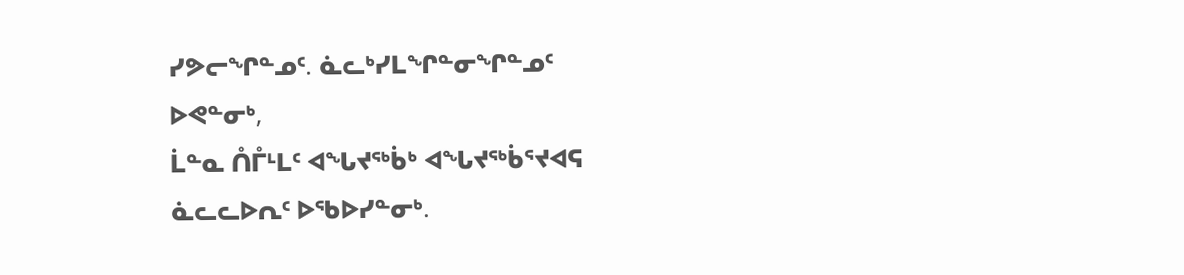ᓯᕗᓕᖏᓐᓄᑦ. ᓈᓚᒃᓯᒪᖏᓐᓂᖏᓐᓄᑦ ᐅᕙᓐᓂᒃ,
ᒫᓐᓇ ᑍᒤᒻᒪᑦ ᐊᖓᔪᖅᑳᒃ ᐊᖓᔪᖅᑳᕐᔪᐊᕋ ᓈᓚᓚᐅᕆᑦ ᐅᖃᐅᓯᓐᓂᒃ.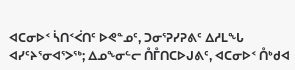ᐊᑕᓂᐅᑉ ᓵᑎᑉᐹᑎᑦ ᐅᕙᓐᓄᑦ, ᑐᓂᕐᕈᓯᕈᕕᑦ ᐃᓱᒪᖓ ᐊᓯᑦᔨᕐᓂᐊᕐᐳᖅ; ᐃᓄᖕᓂᓪᓕ ᑍᒤᑎᑕᐅᒍᕕᑦ, ᐊᑕᓂᐅᑉ ᑍᒃᑯᐊ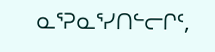ᓇᕐᕈᓇᕐᓯᑎᓪᓕᒋᑦ,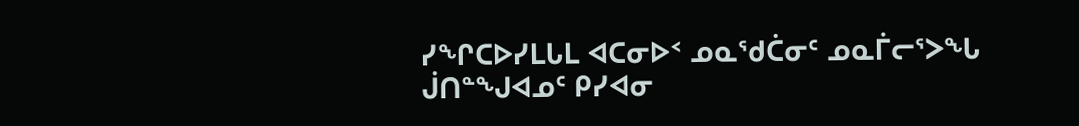ᓯᖏᑕᐅᓯᒪᒐᒪ ᐊᑕᓂᐅᑉ ᓄᓇᖁᑖᓂᑦ ᓄᓇᒦᓕᕐᐳᖓ ᒎᑎᓐᖑᐊᓄᑦ ᑭᓯᐊᓂ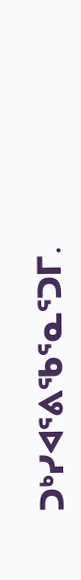ᑐᒃᓯᐊᕐᕕᖃᕐᓇᕐᑐᒥ.